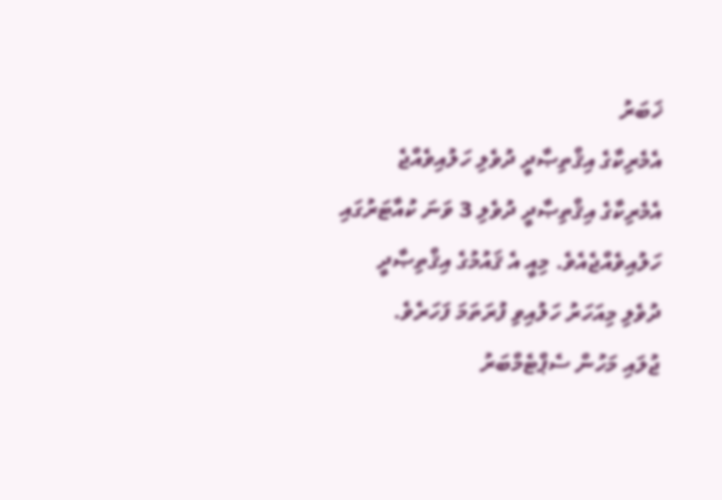ޚަބަރު
އެމެރިކާގެ އިޤްތިޞާދީ ދުވެލި ހަލުއިވެއްޖެ
އެމެރިކާގެ އިޤްތިޞާދީ ދުވެލި 3 ވަނަ ކުއާޓަރުގައި ހަލުއިވެއްޖެއެވެ. މިއީ އެ ޤައުމުގެ އިޤްތިޞާދީ ދުވެލި މިއަހަރު ހަލުއިވި ފުރަތަމަ ފަހަރެވެ.
ޖުލައި މަހުން ސެޕްޓެމްބަރު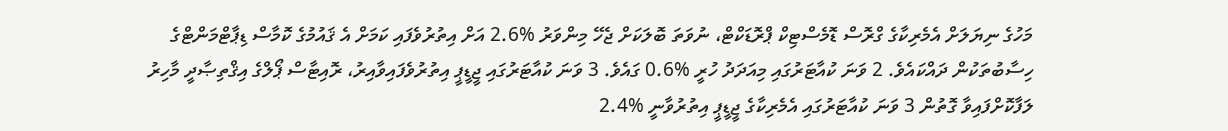މަހުގެ ނިޔަލަށް އެމެރިކާގެ ގްރޮސް ޑޮމެސްޓިކް ޕްރޮޑަކްޓް، ނުވަތަ ބޮލަކަށް ޖެހޭ މިންވަރު %2.6 އަށް އިތުރުވެފައި ކަމަށް އެ ޤައުމުގެ ކޮމާސް ޑިޕާޓްމަންޓްގެ ހިސާބުތަކުން ދައްކައެވެ. 2 ވަނަ ކުއާޓަރުގައި މިއަދަދު ހުރީ %0.6 ގައެވެ. 3 ވަނަ ކުއާޓަރުގައި ޖީޑީޕީ އިތުރުވެފައިވާއިރު، ރޮއިޓާސް ޕޯލްގެ އިޤްތިޞާދީ މާހިރު ލަފާކޮށްފައިވާ ގޮތުން 3 ވަނަ ކުއާޓަރުގައި އެމެރިކާގެ ޖީޑީޕީ އިތުރުވާނީ %2.4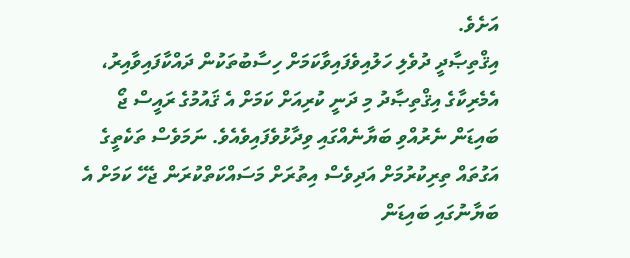އަށެވެ.
އިޤްތިޞާދީ ދުވެލި ހަލުއިވެފައިވާކަމަށް ހިސާބުތަކުން ދައްކާފައިވާއިރު، އެމެރިކާގެ އިޤްތިޞާދު މި ދަނީ ކުރިއަށް ކަމަށް އެ ޤައުމުގެ ރައީސް ޖޯ ބައިޑަން ނެރުއްވި ބަޔާނެއްގައި ވިދާޅުވެފައިވެއެވެ. ނަމަވެސް ތަކެތީގެ އަގުތައް ތިރިކުރުމަށް އަދިވެސް އިތުރަށް މަސައްކަތްކުރަން ޖެހޭ ކަމަށް އެ ބަޔާނުގައި ބައިޑަން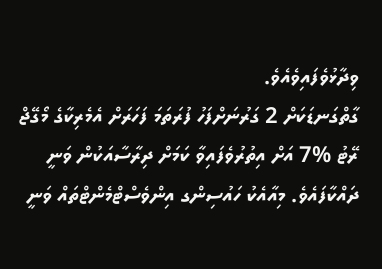ވިދާޅުވެފައިވެއެވެ.
ގާތްގަނޑަކަށް 2 ގަރުނަށްފަހު ފުރަތަމަ ފަހަރަށް އެމެރިކާގެ މޯގޭޖް ރޭޓު %7 އަށް އިތުރުވެފައިވާ ކަމަށް ދިރާސާއަކުން ވަނީ ދައްކާފައެވެ. މިއާއެކު ހައުސިންގ އިންވެސްޓްމެންޓްތައް ވަނީ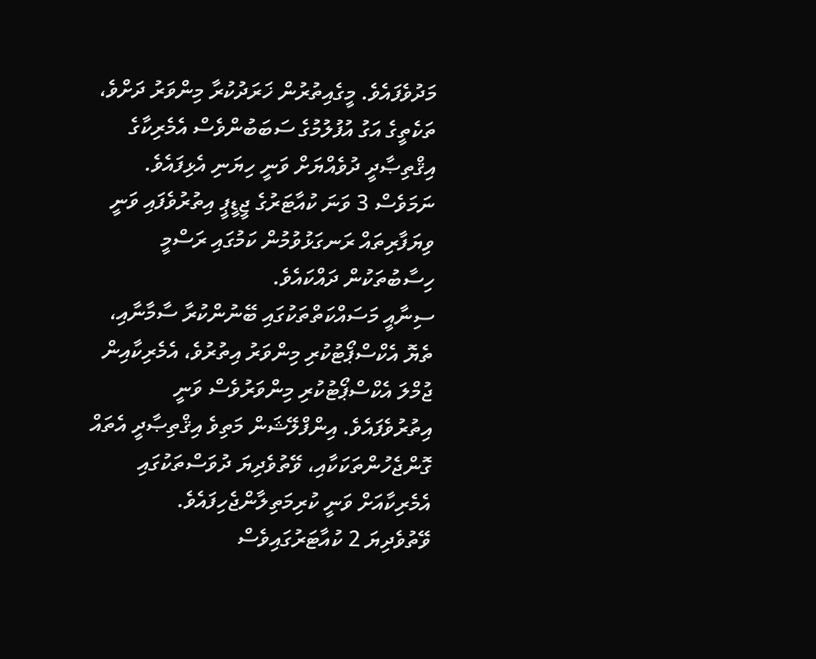މަދުވެފައެވެ. މީގެއިތުރުން ޚަރަދުކުރާ މިންވަރު ދަށްވެ، ތަކެތީގެ އަގު އުފުލުމުގެ ސަބަބުންވެސް އެމެރިކާގެ އިޤްތިޞާދީ ދުވެއްޔަށް ވަނީ ހިޔަނި އެޅިފައެވެ. ނަމަވެސް 3 ވަނަ ކުއާޓަރުގެ ޖީޑީޕީ އިތުރުވެފައި ވަނީ ވިޔަފާރިތައް ރަނގަޅުވުމުން ކަމުގައި ރަސްމީ ހިސާބުތަކުން ދައްކައެވެ.
ސިނާއީ މަސައްކަތްތަކުގައި ބޭނުންކުރާ ސާމާނާއި، ތެޔޮ އެކްސްޕޯޓުކުރި މިންވަރު އިތުރުވެ، އެމެރިކާއިން ޖުމްލަ އެކްސްޕޯޓުކުރި މިންވަރުވެސް ވަނީ އިތުރުވެފައެވެ. އިންފްލޭޝަން މަތިވެ އިޤްތިޞާދީ އެތައް ގޮންޖެހުންތަކަކާއި، ވޭތުވެދިޔަ ދުވަސްތަކުގައި އެމެރިކާއަށް ވަނީ ކުރިމަތިލާންޖެހިފައެވެ.
ވޭތުވެދިޔަ 2 ކުއާޓަރުގައިވެސް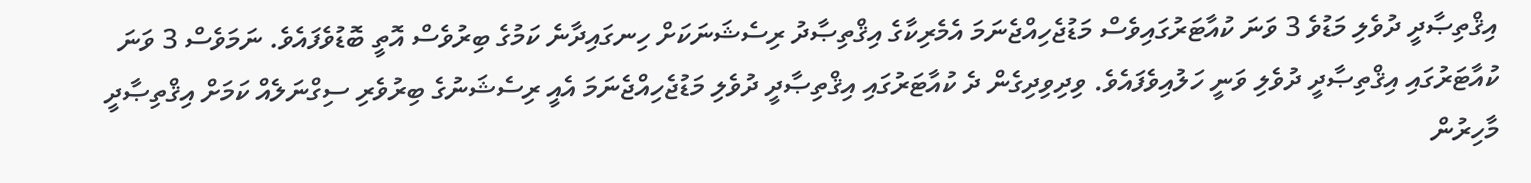އިޤްތިޞާދީ ދުވެލި މަޑުވެ 3 ވަނަ ކުއާޓަރުގައިވެސް މަޑުޖެހިއްޖެނަމަ އެމެރިކާގެ އިޤްތިޞާދު ރިސެޝަނަކަށް ހިނގައިދާނެ ކަމުގެ ބިރުވެސް އޮތީ ބޮޑުވެފައެވެ. ނަމަވެސް 3 ވަނަ ކުއާޓަރުގައި އިޤްތިޞާދީ ދުވެލި ވަނީ ހަލުއިވެފައެވެ. ވިދިވިދިގެން ދެ ކުއާޓަރުގައި އިޤްތިޞާދީ ދުވެލި މަޑުޖެހިއްޖެނަމަ އެއީ ރިސެޝަނުގެ ބިރުވެރި ސިގްނަލެއް ކަމަށް އިޤްތިޞާދީ މާހިރުން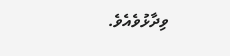ވިދާޅުވެއެވެ.